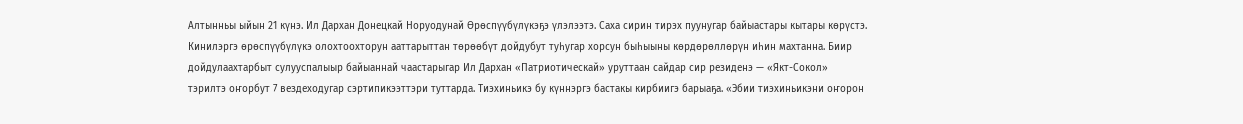Алтынньы ыйын 21 күнэ. Ил Дархан Донецкай Норуодунай Өрөспүүбүлүкэҕэ үлэлээтэ. Саха сирин тирэх пуунугар байыастары кытары көрүстэ. Кинилэргэ өрөспүүбүлүкэ олохтоохторун ааттарыттан төрөөбүт дойдубут туһугар хорсун быһыыны көрдөрөллөрүн иһин махтанна. Биир дойдулаахтарбыт сулууспалыыр байыаннай чаастарыгар Ил Дархан «Патриотическай» уруттаан сайдар сир резиденэ — «Якт-Сокол» тэрилтэ оҥорбут 7 вездеходугар сэртипикээттэри туттарда. Тиэхиньикэ бу күннэргэ бастакы кирбиигэ барыаҕа. «Эбии тиэхиньикэни оҥорон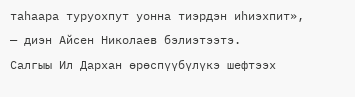таһаара туруохпут уонна тиэрдэн иһиэхпит», — диэн Айсен Николаев бэлиэтээтэ.
Салгыы Ил Дархан өрөспүүбүлүкэ шефтээх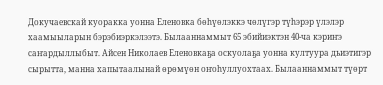Докучаевскай куоракка уонна Еленовка бөһүөлэккэ чөлүгэр түһэрэр үлэлэр хаамыыларын бэрэбиэркэлээтэ. Былааннаммыт 65 эбийиэктэн 40-ча кэриҥэ саҥардыллыбыт. Айсен Николаев Еленовкаҕа оскуолаҕа уонна култуура дьиэтигэр сырытта, манна хапытаалынай өрөмүөн оҥоһуллуохтаах. Былааннаммыт түөрт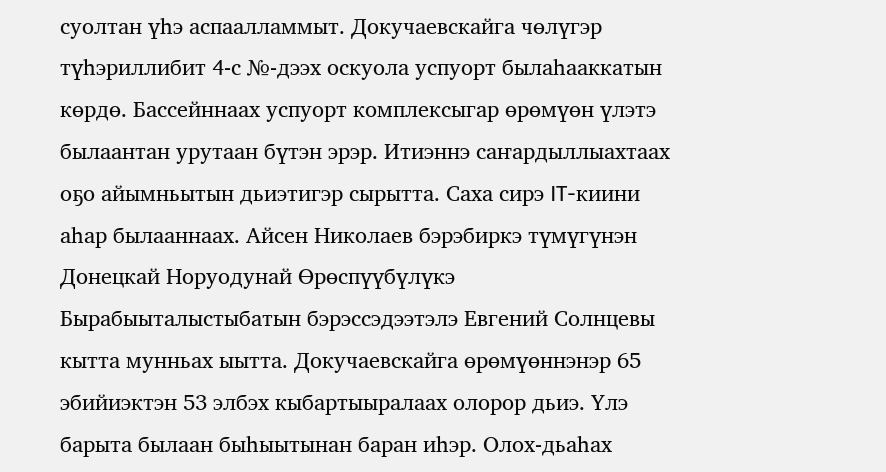суолтан үһэ аспаалламмыт. Докучаевскайга чөлүгэр түһэриллибит 4-с №-дээх оскуола успуорт былаһааккатын көрдө. Бассейннаах успуорт комплексыгар өрөмүөн үлэтэ былаантан урутаан бүтэн эрэр. Итиэннэ саҥардыллыахтаах оҕо айымньытын дьиэтигэр сырытта. Саха сирэ IT-киини аһар былааннаах. Айсен Николаев бэрэбиркэ түмүгүнэн Донецкай Норуодунай Өрөспүүбүлүкэ Бырабыыталыстыбатын бэрэссэдээтэлэ Евгений Солнцевы кытта мунньах ыытта. Докучаевскайга өрөмүөннэнэр 65 эбийиэктэн 53 элбэх кыбартыыралаах олорор дьиэ. Үлэ барыта былаан быһыытынан баран иһэр. Олох-дьаһах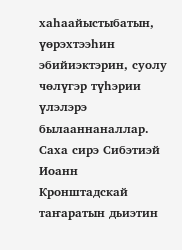хаһаайыстыбатын, үөрэхтээһин эбийиэктэрин, суолу чөлүгэр түһэрии үлэлэрэ былааннаналлар. Саха сирэ Сибэтиэй Иоанн Кронштадскай таҥаратын дьиэтин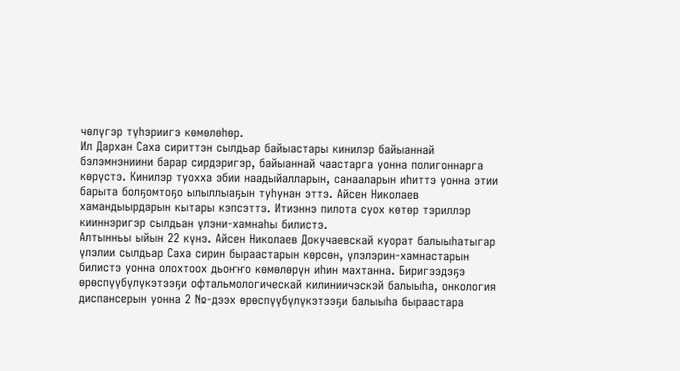чөлүгэр түһэриигэ көмөлөһөр.
Ил Дархан Саха сириттэн сылдьар байыастары кинилэр байыаннай бэлэмнэниини барар сирдэригэр, байыаннай чаастарга уонна полигоннарга көрүстэ. Кинилэр туохха эбии наадыйалларын, санааларын иһиттэ уонна этии барыта болҕомтоҕо ылыллыаҕын туһунан эттэ. Айсен Николаев хамандыырдарын кытары кэпсэттэ. Итиэннэ пилота суох көтөр тэриллэр кииннэригэр сылдьан үлэни-хамнаһы билистэ.
Алтынньы ыйын 22 күнэ. Айсен Николаев Докучаевскай куорат балыыһатыгар үлэлии сылдьар Саха сирин быраастарын көрсөн, үлэлэрин-хамнастарын билистэ уонна олохтоох дьоҥҥо көмөлөрүн иһин махтанна. Биригээдэҕэ өрөспүүбүлүкэтээҕи офтальмологическай килиниичэскэй балыыһа, онкология диспансерын уонна 2 №-дээх өрөспүүбүлүкэтээҕи балыыһа быраастара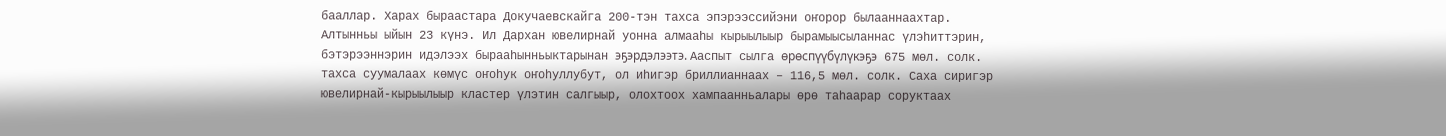бааллар. Харах быраастара Докучаевскайга 200-тэн тахса эпэрээссийэни оҥорор былааннаахтар.
Алтынньы ыйын 23 күнэ. Ил Дархан ювелирнай уонна алмааһы кырыылыыр бырамыысыланнас үлэһиттэрин, бэтэрээннэрин идэлээх бырааһынньыктарынан эҕэрдэлээтэ. Ааспыт сылга өрөспүүбүлүкэҕэ 675 мөл. солк. тахса суумалаах көмүс оҥоһук оҥоһуллубут, ол иһигэр бриллианнаах – 116,5 мөл. солк. Саха сиригэр ювелирнай-кырыылыыр кластер үлэтин салгыыр, олохтоох хампаанньалары өрө таһаарар соруктаах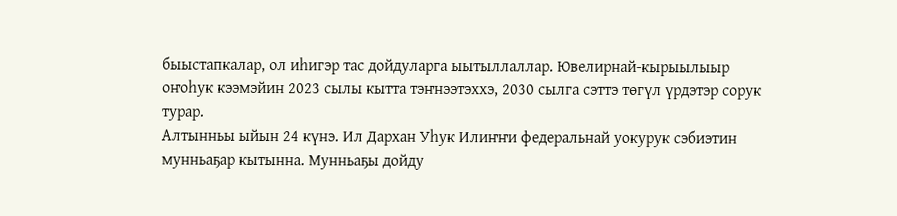быыстапкалар, ол иһигэр тас дойдуларга ыытыллаллар. Ювелирнай-кырыылыыр оҥоһук кээмэйин 2023 сылы кытта тэҥнээтэххэ, 2030 сылга сэттэ төгүл үрдэтэр сорук турар.
Алтынньы ыйын 24 күнэ. Ил Дархан Уһук Илиҥҥи федеральнай уокурук сэбиэтин мунньаҕар кытынна. Мунньаҕы дойду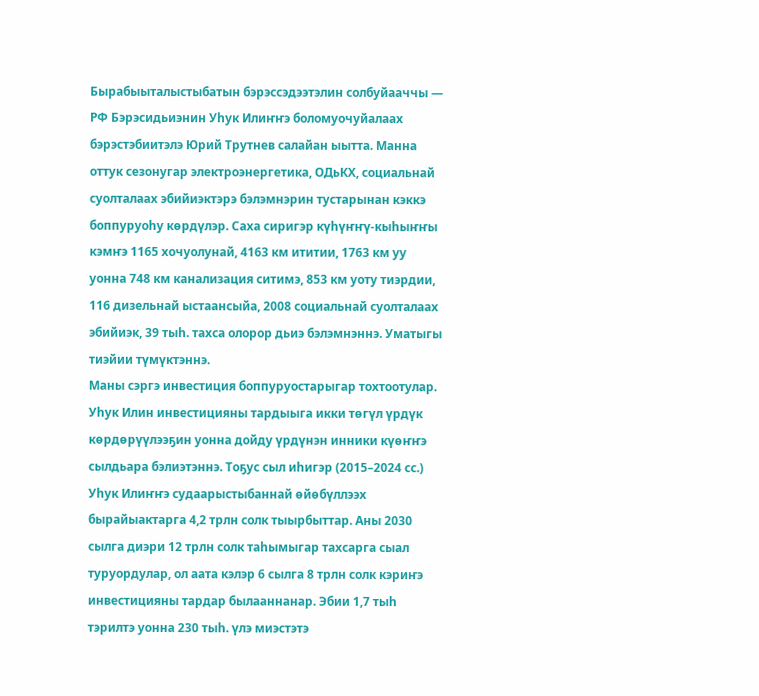Бырабыыталыстыбатын бэрэссэдээтэлин солбуйааччы — РФ Бэрэсидьиэнин Уһук Илиҥҥэ боломуочуйалаах бэрэстэбиитэлэ Юрий Трутнев салайан ыытта. Манна оттук сезонугар электроэнергетика, ОДьКХ, социальнай суолталаах эбийиэктэрэ бэлэмнэрин тустарынан кэккэ боппуруоһу көрдүлэр. Саха сиригэр күһүҥҥү-кыһыҥҥы кэмҥэ 1165 хочуолунай, 4163 км ититии, 1763 км уу уонна 748 км канализация ситимэ, 853 км уоту тиэрдии, 116 дизельнай ыстаансыйа, 2008 социальнай суолталаах эбийиэк, 39 тыһ. тахса олорор дьиэ бэлэмнэннэ. Уматыгы тиэйии түмүктэннэ.
Маны сэргэ инвестиция боппуруостарыгар тохтоотулар. Уһук Илин инвестицияны тардыыга икки төгүл үрдүк көрдөрүүлээҕин уонна дойду үрдүнэн инники күөҥҥэ сылдьара бэлиэтэннэ. Тоҕус сыл иһигэр (2015–2024 сс.) Уһук Илиҥҥэ судаарыстыбаннай өйөбүллээх бырайыактарга 4,2 трлн солк тыырбыттар. Аны 2030 сылга диэри 12 трлн солк таһымыгар тахсарга сыал туруордулар, ол аата кэлэр 6 сылга 8 трлн солк кэриҥэ инвестицияны тардар былааннанар. Эбии 1,7 тыһ тэрилтэ уонна 230 тыһ. үлэ миэстэтэ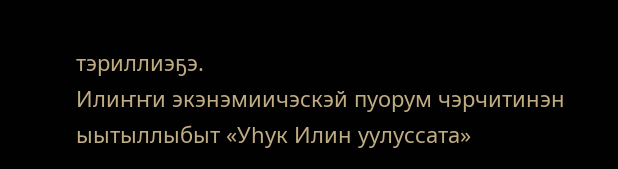тэриллиэҕэ.
Илиҥҥи экэнэмиичэскэй пуорум чэрчитинэн ыытыллыбыт «Уһук Илин уулуссата»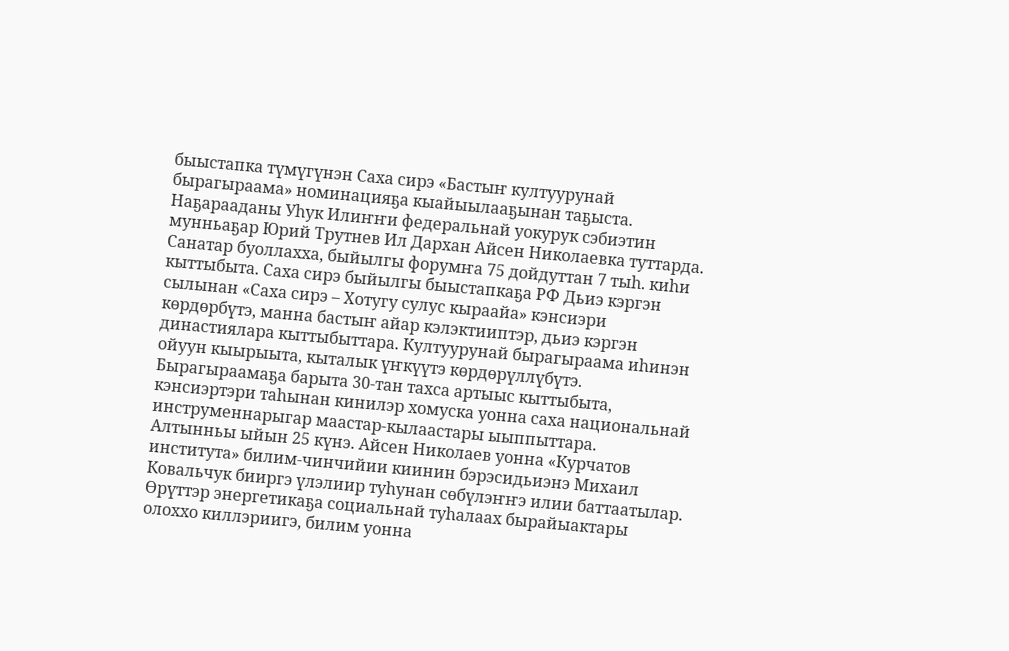быыстапка түмүгүнэн Саха сирэ «Бастыҥ култуурунай бырагыраама» номинацияҕа кыайыылааҕынан таҕыста. Наҕарааданы Уһук Илиҥҥи федеральнай уокурук сэбиэтин мунньаҕар Юрий Трутнев Ил Дархан Айсен Николаевка туттарда. Санатар буоллахха, быйылгы форумҥа 75 дойдуттан 7 тыһ. киһи кыттыбыта. Саха сирэ быйылгы быыстапкаҕа РФ Дьиэ кэргэн сылынан «Саха сирэ – Хотугу сулус кыраайа» кэнсиэри көрдөрбүтэ, манна бастыҥ айар кэлэктииптэр, дьиэ кэргэн династиялара кыттыбыттара. Култуурунай бырагыраама иһинэн ойуун кыырыыта, кыталык үҥкүүтэ көрдөрүллүбүтэ. Бырагыраамаҕа барыта 30-тан тахса артыыс кыттыбыта, кэнсиэртэри таһынан кинилэр хомуска уонна саха национальнай инструменнарыгар маастар-кылаастары ыыппыттара.
Алтынньы ыйын 25 күнэ. Айсен Николаев уонна «Курчатов института» билим-чинчийии киинин бэрэсидьиэнэ Михаил Ковальчук бииргэ үлэлиир туһунан сөбүлэҥҥэ илии баттаатылар. Өрүттэр энергетикаҕа социальнай туһалаах бырайыактары олоххо киллэриигэ, билим уонна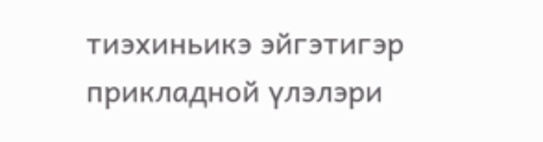тиэхиньикэ эйгэтигэр прикладной үлэлэри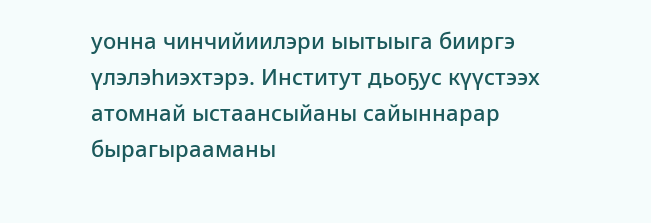уонна чинчийиилэри ыытыыга бииргэ үлэлэһиэхтэрэ. Институт дьоҕус күүстээх атомнай ыстаансыйаны сайыннарар бырагырааманы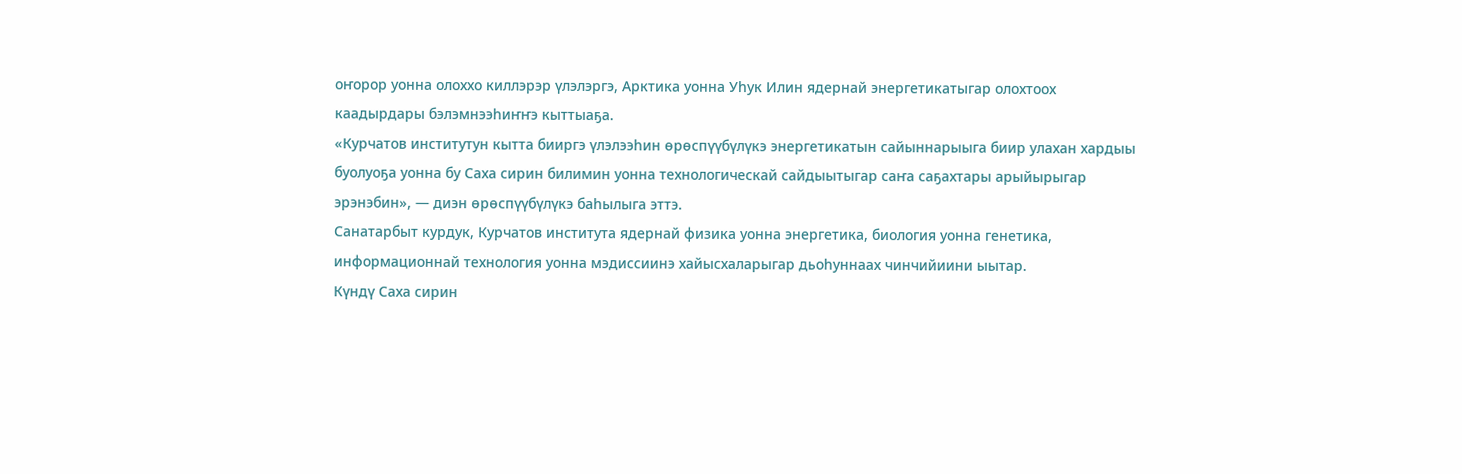оҥорор уонна олоххо киллэрэр үлэлэргэ, Арктика уонна Уһук Илин ядернай энергетикатыгар олохтоох каадырдары бэлэмнээһиҥҥэ кыттыаҕа.
«Курчатов институтун кытта бииргэ үлэлээһин өрөспүүбүлүкэ энергетикатын сайыннарыыга биир улахан хардыы буолуоҕа уонна бу Саха сирин билимин уонна технологическай сайдыытыгар саҥа саҕахтары арыйырыгар эрэнэбин», — диэн өрөспүүбүлүкэ баһылыга эттэ.
Санатарбыт курдук, Курчатов института ядернай физика уонна энергетика, биология уонна генетика, информационнай технология уонна мэдиссиинэ хайысхаларыгар дьоһуннаах чинчийиини ыытар.
Күндү Саха сирин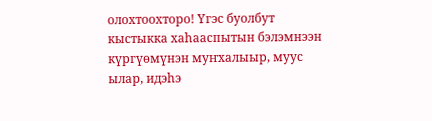олохтоохторо! Үгэс буолбут кыстыкка хаһааспытын бэлэмнээн күргүөмүнэн муҥхалыыр, муус ылар, идэһэ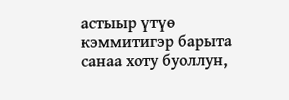астыыр үтүө кэммитигэр барыта санаа хоту буоллун,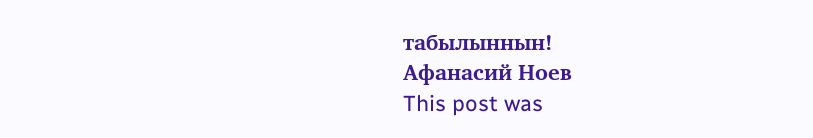табылыннын!
Афанасий Ноев
This post was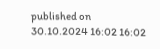published on 30.10.2024 16:02 16:02